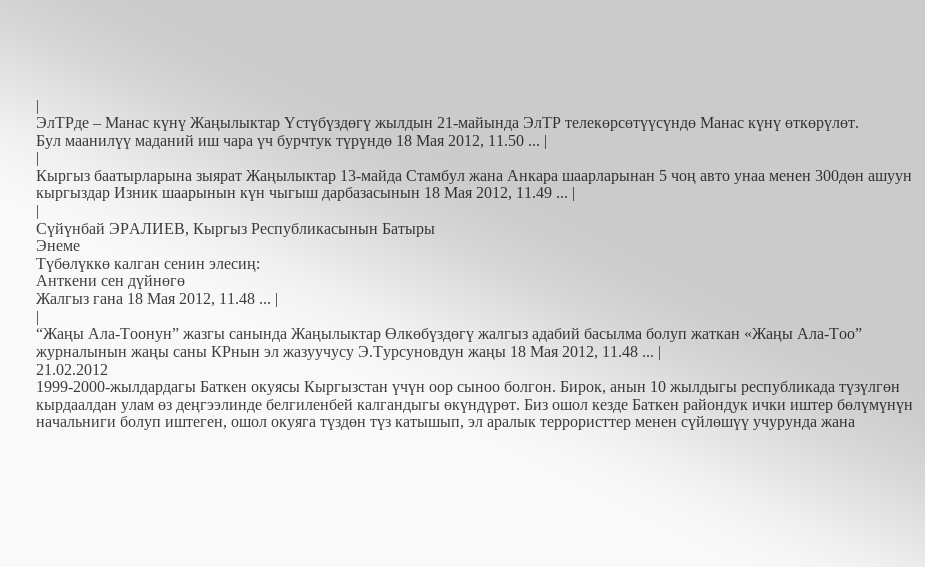|
ЭлТРде – Манас күнү Жаңылыктар Үстүбүздөгү жылдын 21-майында ЭлТР телекөрсөтүүсүндө Манас күнү өткөрүлөт.
Бул маанилүү маданий иш чара үч бурчтук түрүндө 18 Мая 2012, 11.50 ... |
|
Кыргыз баатырларына зыярат Жаңылыктар 13-майда Стамбул жана Анкара шаарларынан 5 чоң авто унаа менен 300дөн ашуун кыргыздар Изник шаарынын күн чыгыш дарбазасынын 18 Мая 2012, 11.49 ... |
|
Сүйүнбай ЭРАЛИЕВ, Кыргыз Республикасынын Батыры
Энеме
Түбөлүккө калган сенин элесиң:
Анткени сен дүйнөгө
Жалгыз гана 18 Мая 2012, 11.48 ... |
|
“Жаңы Ала-Тоонун” жазгы санында Жаңылыктар Өлкөбүздөгү жалгыз адабий басылма болуп жаткан «Жаңы Ала-Тоо” журналынын жаңы саны КРнын эл жазуучусу Э.Турсуновдун жаңы 18 Мая 2012, 11.48 ... |
21.02.2012
1999-2000-жылдардагы Баткен окуясы Кыргызстан үчүн оор сыноо болгон. Бирок, анын 10 жылдыгы республикада түзүлгөн кырдаалдан улам өз деңгээлинде белгиленбей калгандыгы өкүндүрөт. Биз ошол кезде Баткен райондук ички иштер бөлүмүнүн начальниги болуп иштеген, ошол окуяга түздөн түз катышып, эл аралык террористтер менен сүйлөшүү учурунда жана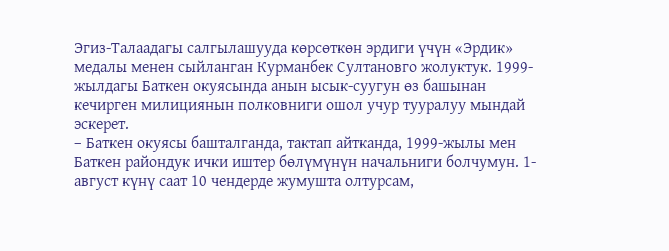Эгиз-Талаадагы салгылашууда көрсөткөн эрдиги үчүн «Эрдик» медалы менен сыйланган Курманбек Султановго жолуктук. 1999-жылдагы Баткен окуясында анын ысык-суугун өз башынан кечирген милициянын полковниги ошол учур тууралуу мындай эскерет.
– Баткен окуясы башталганда, тактап айтканда, 1999-жылы мен Баткен райондук ички иштер бөлүмүнүн начальниги болчумун. 1-август күнү саат 10 чендерде жумушта олтурсам,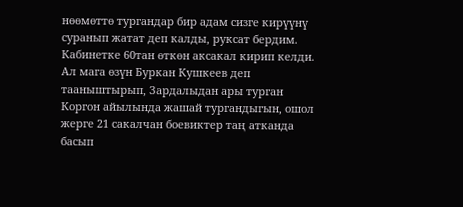нөөмөттө тургандар бир адам сизге кирүүнү суранып жатат деп калды, руксат бердим. Кабинетке 60тан өткөн аксакал кирип келди. Ал мага өзүн Буркан Кушкеев деп тааныштырып, Зардалыдан ары турган Коргон айылында жашай тургандыгын, ошол жерге 21 сакалчан боевиктер таң атканда басып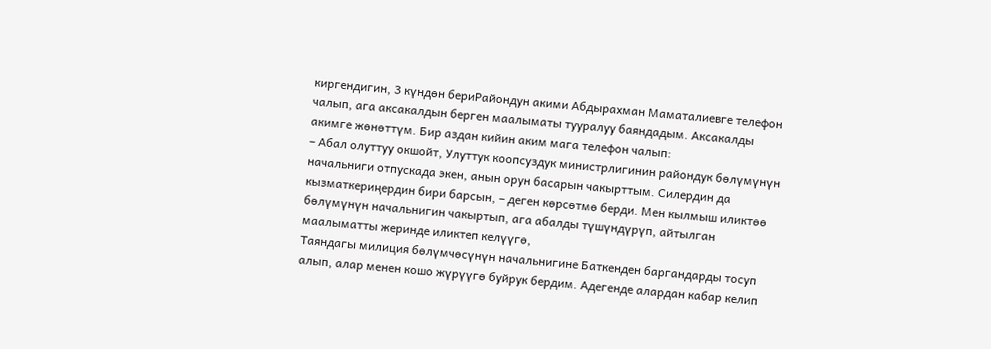киргендигин, 3 күндөн бериРайондун акими Абдырахман Маматалиевге телефон чалып, ага аксакалдын берген маалыматы тууралуу баяндадым. Аксакалды акимге жөнөттүм. Бир аздан кийин аким мага телефон чалып:
– Абал олуттуу окшойт, Улуттук коопсуздук министрлигинин райондук бөлүмүнүн начальниги отпускада экен, анын орун басарын чакырттым. Силердин да кызматкериңердин бири барсын, – деген көрсөтмө берди. Мен кылмыш иликтөө бөлүмүнүн начальнигин чакыртып, ага абалды түшүндүрүп, айтылган маалыматты жеринде иликтеп келүүгө,
Таяндагы милиция бөлүмчөсүнүн начальнигине Баткенден баргандарды тосуп алып, алар менен кошо жүрүүгө буйрук бердим. Адегенде алардан кабар келип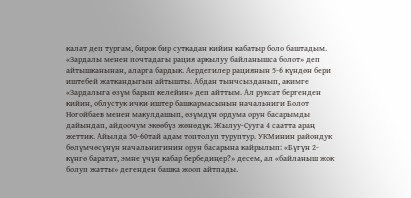калат деп тургам, бирок бир суткадан кийин кабатыр боло баштадым. «Зардалы менен почтадагы рация аркылуу байланышса болот» деп айтышканынан, аларга бардык. Аердегилер рациянын 5-6 күндөн бери иштебей жаткандыгын айтышты. Абдан тынчсызданып, акимге «Зардалыга өзүм барып келейин» деп айттым. Ал руксат бергенден кийин, облустук ички иштер башкармасынын начальниги Болот Ногойбаев менен макулдашып, өзүмдүн ордума орун басарымды дайындап, айдоочум экөөбүз жөнөдүк. Жылуу-Сууга 4 саатта араң жеттик. Айылда 50-60тай адам топтолуп туруптур. УКМинин райондук бөлүмчөсүнүн начальнигинин орун басарына кайрылып: «Бүгүн 2-күнгө баратат, эмне үчүн кабар бербедиңер?» десем, ал «байланыш жок болуп жатты» дегенден башка жооп айтпады.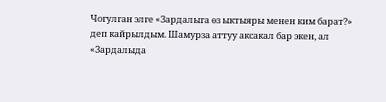Чогулган элге «Зардалыга өз ыктыяры менен ким барат?» деп кайрылдым. Шамурза аттуу аксакал бар экен, ал «Зардалыда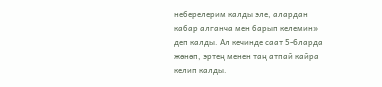неберелерим калды эле, алардан кабар алганча мен барып келемин» деп калды. Ал кечинде саат 5-6ларда жөнөп, эртең менен таң атпай кайра келип калды.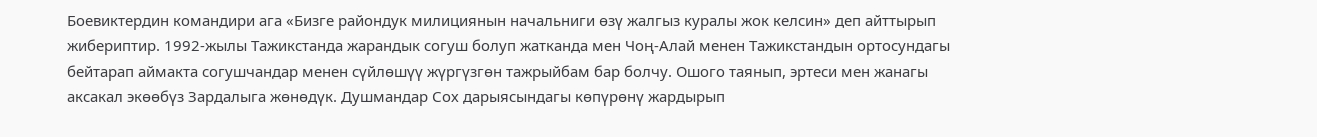Боевиктердин командири ага «Бизге райондук милициянын начальниги өзү жалгыз куралы жок келсин» деп айттырып жибериптир. 1992-жылы Тажикстанда жарандык согуш болуп жатканда мен Чоң-Алай менен Тажикстандын ортосундагы бейтарап аймакта согушчандар менен сүйлөшүү жүргүзгөн тажрыйбам бар болчу. Ошого таянып, эртеси мен жанагы аксакал экөөбүз Зардалыга жөнөдүк. Душмандар Сох дарыясындагы көпүрөнү жардырып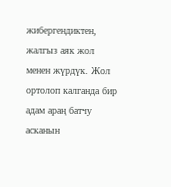жибергендиктен, жалгыз аяк жол менен жүрдүк. Жол ортолоп калганда бир адам араң батчу асканын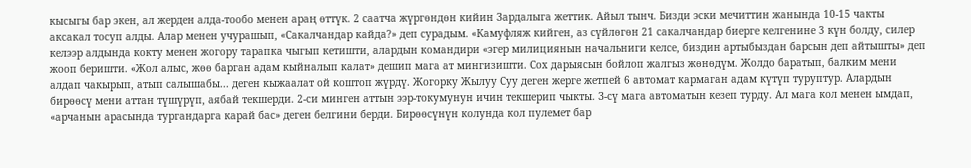кысыгы бар экен, ал жерден алда-тообо менен араң өттүк. 2 саатча жүргөндөн кийин Зардалыга жеттик. Айыл тынч. Бизди эски мечиттин жанында 10-15 чакты аксакал тосуп алды. Алар менен учурашып, «Сакалчандар кайда?» деп сурадым. «Камуфляж кийген, аз сүйлөгөн 21 сакалчандар биерге келгенине 3 күн болду, силер келээр алдында кокту менен жогору тарапка чыгып кетишти, алардын командири «эгер милициянын начальниги келсе, биздин артыбыздан барсын деп айтышты» деп жооп беришти. «Жол алыс, жөө барган адам кыйналып калат» дешип мага ат мингизишти. Сох дарыясын бойлоп жалгыз жөнөдүм. Жолдо баратып, балким мени алдап чакырып, атып салышабы... деген кыжаалат ой коштоп жүрдү. Жогорку Жылуу Суу деген жерге жетпей 6 автомат кармаган адам күтүп туруптур. Алардын бирөөсү мени аттан түшүрүп, аябай текшерди. 2-си минген аттын ээр-токумунун ичин текшерип чыкты. З-сү мага автоматын кезеп турду. Ал мага кол менен ымдап, «арчанын арасында тургандарга карай бас» деген белгини берди. Бирөөсүнүн колунда кол пулемет бар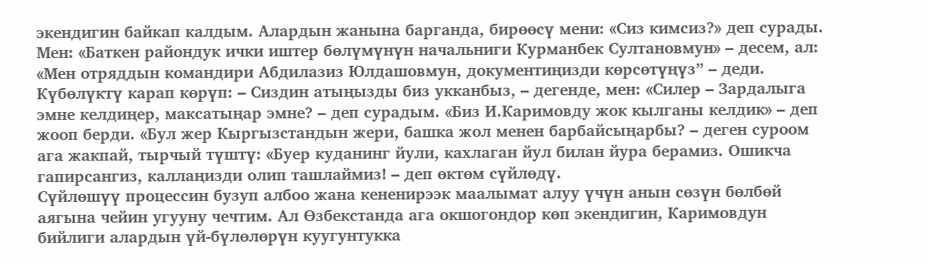экендигин байкап калдым. Алардын жанына барганда, бирөөсү мени: «Сиз кимсиз?» деп сурады. Мен: «Баткен райондук ички иштер бөлүмүнүн начальниги Курманбек Султановмун» – десем, ал: «Мен отряддын командири Абдилазиз Юлдашовмун, документиңизди көрсөтүңүз” – деди. Күбөлүктү карап көрүп: – Сиздин атыңызды биз укканбыз, – дегенде, мен: «Силер – Зардалыга эмне келдиңер, максатыңар эмне? – деп сурадым. «Биз И.Каримовду жок кылганы келдик» – деп жооп берди. «Бул жер Кыргызстандын жери, башка жол менен барбайсыңарбы? – деген суроом ага жакпай, тырчый түштү: «Буер куданинг йули, кахлаган йул билан йура берамиз. Ошикча гапирсангиз, каллаңизди олип ташлаймиз! – деп өктөм сүйлөдү.
Сүйлөшүү процессин бузуп албоо жана кененирээк маалымат алуу үчүн анын сөзүн бөлбөй аягына чейин угууну чечтим. Ал Өзбекстанда ага окшогондор көп экендигин, Каримовдун бийлиги алардын үй-бүлөлөрүн куугунтукка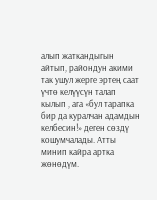алып жаткандыгын айтып, райондун акими так ушул жерге эртең саат үчтө келүүсүн талап кылып , ага «бул тарапка бир да куралчан адамдын келбесин!» деген сөздү кошумчалады. Атты минип кайра артка жөнөдүм.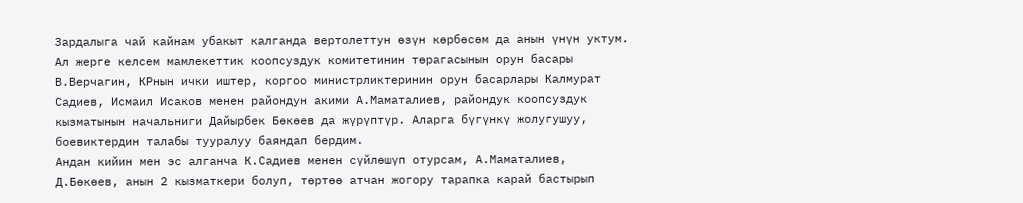Зардалыга чай кайнам убакыт калганда вертолеттун өзүн көрбөсөм да анын үнүн уктум. Ал жерге келсем мамлекеттик коопсуздук комитетинин төрагасынын орун басары В.Верчагин, КРнын ички иштер, коргоо министрликтеринин орун басарлары Калмурат Садиев, Исмаил Исаков менен райондун акими А.Маматалиев, райондук коопсуздук кызматынын начальниги Дайырбек Бөкөев да жүрүптүр. Аларга бүгүнкү жолугушуу, боевиктердин талабы тууралуу баяндап бердим.
Андан кийин мен эс алганча К.Садиев менен сүйлөшүп отурсам, А.Маматалиев, Д.Бөкөев, анын 2 кызматкери болуп, төртөө атчан жогору тарапка карай бастырып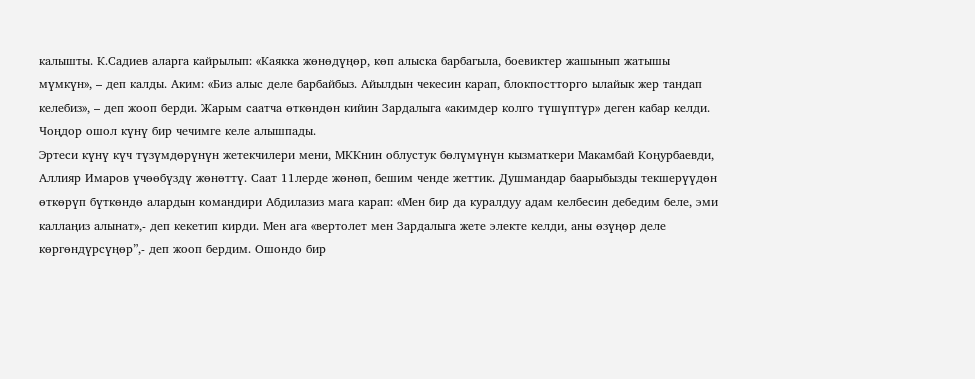калышты. К.Садиев аларга кайрылып: «Каякка жөнөдүңөр, көп алыска барбагыла, боевиктер жашынып жатышы мүмкүн», – деп калды. Аким: «Биз алыс деле барбайбыз. Айылдын чекесин карап, блокпостторго ылайык жер тандап келебиз», – деп жооп берди. Жарым саатча өткөндөн кийин Зардалыга «акимдер колго түшүптүр» деген кабар келди. Чоңдор ошол күнү бир чечимге келе алышпады.
Эртеси күнү күч түзүмдөрүнүн жетекчилери мени, МККнин облустук бөлүмүнүн кызматкери Макамбай Коңурбаевди, Аллияр Имаров үчөөбүздү жөнөттү. Саат 11лерде жөнөп, бешим ченде жеттик. Душмандар баарыбызды текшерүүдөн өткөрүп бүткөндө алардын командири Абдилазиз мага карап: «Мен бир да куралдуу адам келбесин дебедим беле, эми каллаңиз алынат»,- деп кекетип кирди. Мен ага «вертолет мен Зардалыга жете электе келди, аны өзүңөр деле көргөндүрсүңөр”,- деп жооп бердим. Ошондо бир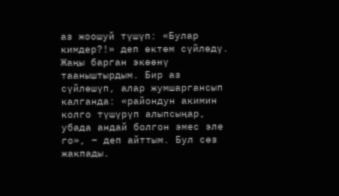аз жоошуй түшүп: «Булар кимдер?!» деп өктөм сүйлөдү. Жаңы барган экөөнү тааныштырдым. Бир аз сүйлөшүп, алар жумшаргансып калганда: «райондун акимин колго түшүрүп алыпсыңар, убада андай болгон эмес эле го», – деп айттым. Бул сөз жакпады.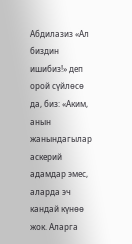Абдилазиз «Ал биздин ишибиз!» деп орой сүйлөсө да, биз: «Аким, анын жанындагылар аскерий адамдар эмес, аларда эч кандай күнөө жок. Аларга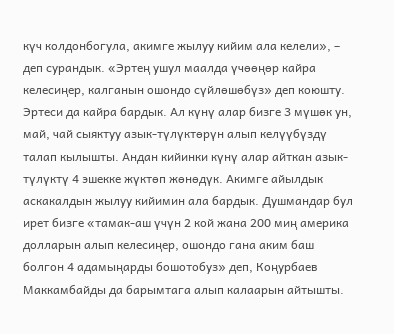күч колдонбогула, акимге жылуу кийим ала келели», – деп сурандык. «Эртең ушул маалда үчөөңөр кайра келесиңер, калганын ошондо сүйлөшөбүз» деп коюшту.
Эртеси да кайра бардык. Ал күнү алар бизге 3 мүшөк ун, май, чай сыяктуу азык-түлүктөрүн алып келүүбүздү талап кылышты. Андан кийинки күнү алар айткан азык-түлүктү 4 эшекке жүктөп жөнөдүк. Акимге айылдык аскакалдын жылуу кийимин ала бардык. Душмандар бул ирет бизге «тамак-аш үчүн 2 кой жана 200 миң америка долларын алып келесиңер, ошондо гана аким баш болгон 4 адамыңарды бошотобуз» деп, Коңурбаев Маккамбайды да барымтага алып калаарын айтышты.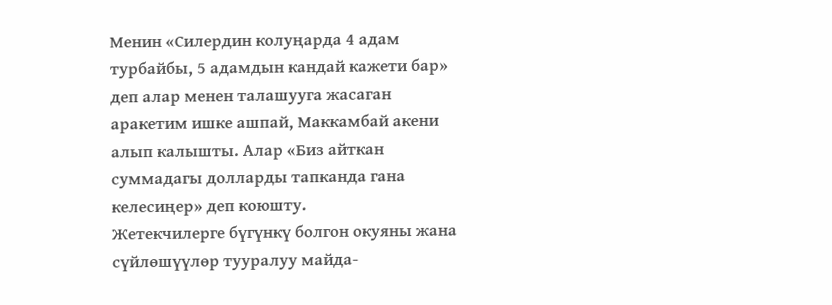Менин «Силердин колуңарда 4 адам турбайбы, 5 адамдын кандай кажети бар» деп алар менен талашууга жасаган аракетим ишке ашпай, Маккамбай акени алып калышты. Алар «Биз айткан суммадагы долларды тапканда гана келесиңер» деп коюшту.
Жетекчилерге бүгүнкү болгон окуяны жана сүйлөшүүлөр тууралуу майда-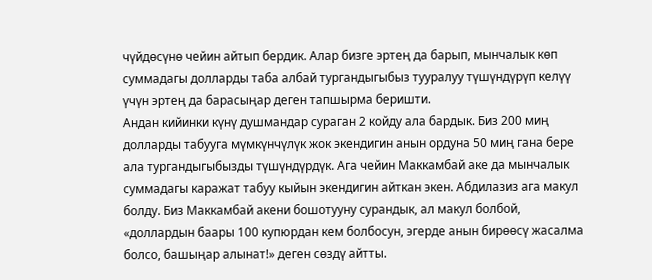чүйдөсүнө чейин айтып бердик. Алар бизге эртең да барып, мынчалык көп суммадагы долларды таба албай тургандыгыбыз тууралуу түшүндүрүп келүү үчүн эртең да барасыңар деген тапшырма беришти.
Андан кийинки күнү душмандар сураган 2 койду ала бардык. Биз 200 миң долларды табууга мүмкүнчүлүк жок экендигин анын ордуна 50 миң гана бере ала тургандыгыбызды түшүндүрдүк. Ага чейин Маккамбай аке да мынчалык суммадагы каражат табуу кыйын экендигин айткан экен. Абдилазиз ага макул болду. Биз Маккамбай акени бошотууну сурандык, ал макул болбой, «доллардын баары 100 купюрдан кем болбосун, эгерде анын бирөөсү жасалма болсо, башыңар алынат!» деген сөздү айтты.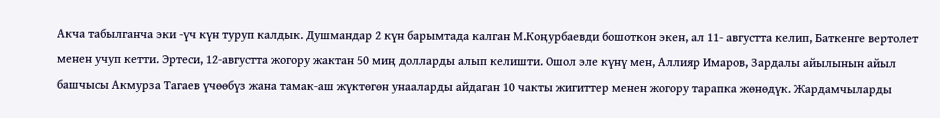Акча табылганча эки -үч күн туруп калдык. Душмандар 2 күн барымтада калган М.Коңурбаевди бошоткон экен, ал 11- августта келип, Баткенге вертолет менен учуп кетти. Эртеси, 12-августта жогору жактан 50 миң долларды алып келишти. Ошол эле күнү мен, Аллияр Имаров, Зардалы айылынын айыл башчысы Акмурза Тагаев үчөөбүз жана тамак-аш жүктөгөн унааларды айдаган 10 чакты жигиттер менен жогору тарапка жөнөдүк. Жардамчыларды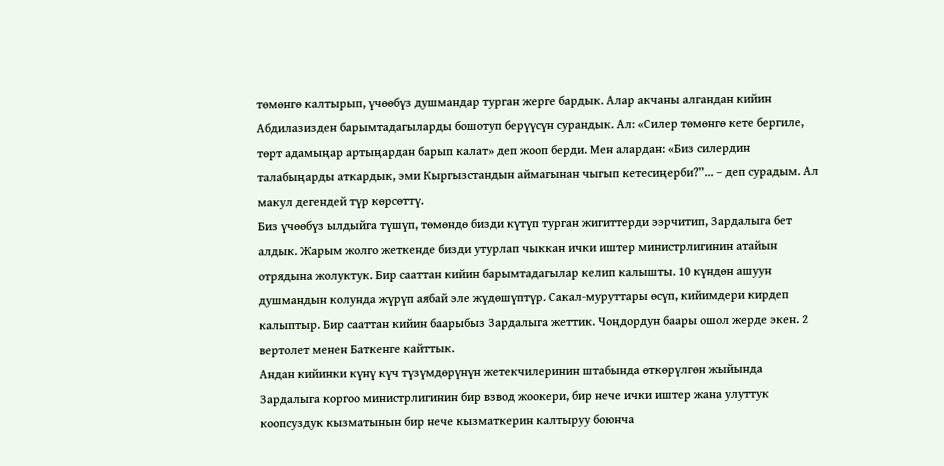төмөнгө калтырып, үчөөбүз душмандар турган жерге бардык. Алар акчаны алгандан кийин Абдилазизден барымтадагыларды бошотуп берүүсүн сурандык. Ал: «Силер төмөнгө кете бергиле, төрт адамыңар артыңардан барып калат» деп жооп берди. Мен алардан: «Биз силердин талабыңарды аткардык, эми Кыргызстандын аймагынан чыгып кетесиңерби?”... – деп сурадым. Ал макул дегендей түр көрсөттү.
Биз үчөөбүз ылдыйга түшүп, төмөндө бизди күтүп турган жигиттерди ээрчитип, Зардалыга бет алдык. Жарым жолго жеткенде бизди утурлап чыккан ички иштер министрлигинин атайын отрядына жолуктук. Бир сааттан кийин барымтадагылар келип калышты. 10 күндөн ашуун душмандын колунда жүрүп аябай эле жүдөшүптүр. Сакал-муруттары өсүп, кийимдери кирдеп калыптыр. Бир сааттан кийин баарыбыз Зардалыга жеттик. Чоңдордун баары ошол жерде экен. 2 вертолет менен Баткенге кайттык.
Андан кийинки күнү күч түзүмдөрүнүн жетекчилеринин штабында өткөрүлгөн жыйында Зардалыга коргоо министрлигинин бир взвод жоокери, бир нече ички иштер жана улуттук коопсуздук кызматынын бир нече кызматкерин калтыруу боюнча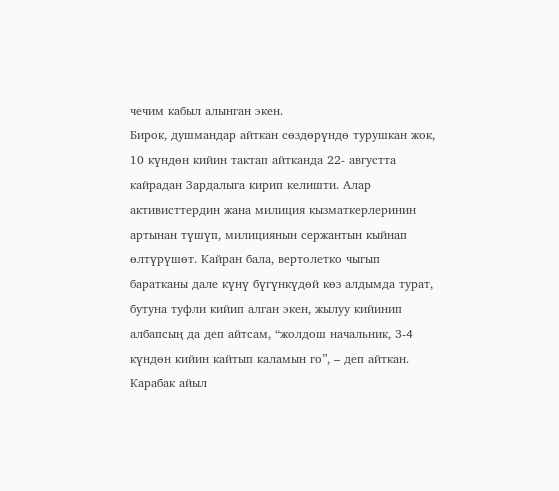чечим кабыл алынган экен.
Бирок, душмандар айткан сөздөрүндө турушкан жок, 10 күндөн кийин тактап айтканда 22- августта кайрадан Зардалыга кирип келишти. Алар активисттердин жана милиция кызматкерлеринин артынан түшүп, милициянын сержантын кыйнап өлтүрүшөт. Кайран бала, вертолетко чыгып баратканы дале күнү бүгүнкүдөй көз алдымда турат, бутуна туфли кийип алган экен, жылуу кийинип албапсың да деп айтсам, “жолдош начальник, 3-4 күндөн кийин кайтып каламын го”, – деп айткан. Карабак айыл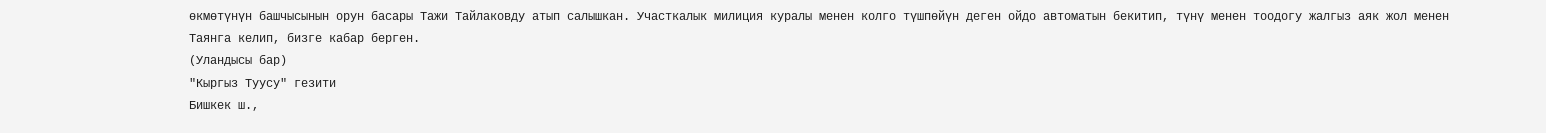өкмөтүнүн башчысынын орун басары Тажи Тайлаковду атып салышкан. Участкалык милиция куралы менен колго түшпөйүн деген ойдо автоматын бекитип, түнү менен тоодогу жалгыз аяк жол менен Таянга келип, бизге кабар берген.
(Уландысы бар)
"Кыргыз Туусу" гезити
Бишкек ш.,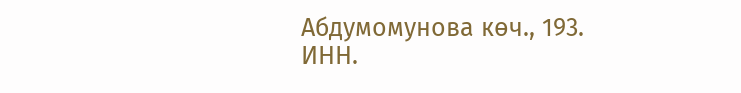Абдумомунова көч., 193.
ИНН.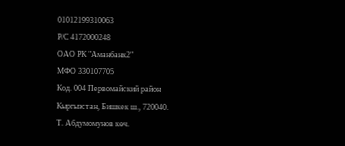01012199310063
Р/С 4172000248
ОАО РК "Аманбанк2"
МФО 330107705
Код. 004 Первомайский район
Кыргызстан, Бишкек ш., 720040.
Т. Абдумомунов көч.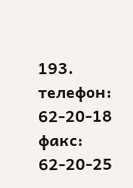193.
телефон: 62-20-18
факс: 62-20-25